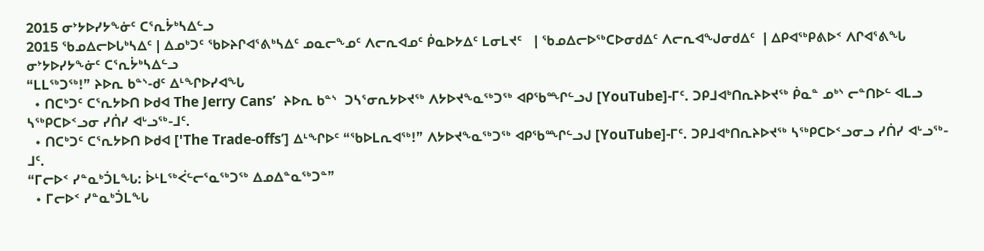2015 ᓂᔾᔭᐅᓯᔭᖕᓃᑦ ᑕᕐᕆᔮᒃᓴᐃᓪᓗ
2015 ᖃᓄᐃᓕᐅᒐᒃᓴᐃᑦ | ᐃᓄᒃᑐᑦ ᖃᐅᔨᒋᐊᕐᕕᒃᓴᐃᑦ ᓄᓇᓕᖕᓄᑦ ᐱᓕᕆᐊᓄᑦ ᑮᓇᐅᔭᐃᑦ ᒪᓂᒪᔪᑦ   | ᖃᓄᐃᓕᐅᖅᑕᐅᓂᑯᐃᑦ ᐱᓕᕆᐊᖑᓂᑯᐃᑦ  | ᐃᑭᐊᖅᑭᕕᐅᑉ ᐱᒋᐊᕐᕕᖓ
ᓂᔾᔭᐅᓯᔭᖕᓃᑦ ᑕᕐᕆᔮᒃᓴᐃᓪᓗ
“ᒪᒪᖅᑐᖅ!” ᔨᐅᕆ ᑲᓐᔅ-ᑯᑦ ᐃᒻᖏᐅᓯᐊᖓ
  • ᑎᑕᒃᑐᑦ ᑕᕐᕆᔭᐅᑎ ᐅᑯᐊ The Jerry Cans’  ᔨᐅᕆ ᑲᓐᔅ  ᑐᓴᕐᓂᕆᔭᐅᔪᖅ ᐱᔭᐅᔪᖕᓇᖅᑐᖅ ᐊᑭᖃᙱᓪᓗᒍ [YouTube]-ᒥᑦ. ᑐᑭᒧᐊᒃᑎᕆᔨᐅᔪᖅ ᑮᓇᓐ ᓄᒃᔅ ᓕᓐᑎᐅᓪ ᐊᒪᓗ ᓴᖅᑭᑕᐅᑉᓗᓂ ᓯᑏᓯ ᐊᒡᓗᖅ-ᒧᑦ.
  • ᑎᑕᒃᑐᑦ ᑕᕐᕆᔭᐅᑎ ᐅᑯᐊ ['The Trade-offs’] ᐃᒻᖏᐅᑦ “ᖃᐅᒪᕆᐊᖅ!” ᐱᔭᐅᔪᖕᓇᖅᑐᖅ ᐊᑭᖃᙱᓪᓗᒍ [YouTube]-ᒥᑦ. ᑐᑭᒧᐊᒃᑎᕆᔨᐅᔪᖅ ᓴᖅᑭᑕᐅᑉᓗᓂᓗ ᓯᑏᓯ ᐊᒡᓗᖅ-ᒧᑦ.
“ᒥᓕᐅᑉ ᓯᓐᓇᒃᑑᒪᖓ: ᐆᒻᒪᖅᐹᓪᓕᕐᓇᖅᑐᖅ ᐃᓄᐃᓐᓇᖅᑐᓐ”
  • ᒥᓕᐅᑉ ᓯᓐᓇᒃᑑᒪᖓ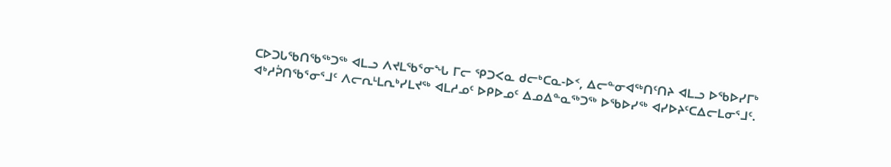ᑕᐅᑐᒐᖃᑎᖃᖅᑐᖅ ᐊᒪᓗ ᐱᔪᒪᖃᕐᓂᖓ ᒥᓕ ᕿᑐᐸᓇ ᑯᓕᒃᑕᓇ-ᐅᑉ, ᐃᓕᓐᓂᐊᖅᑎᑦᑎᔨ ᐊᒪᓗ ᐅᖃᐅᓯᒥᒃ ᐊᒃᓱᕉᑎᖃᕐᓂᕐᒧᑦ ᐱᓕᕆᒻᒪᕆᒃᓯᒪᔪᖅ ᐊᒪᓱᓄᑦ ᐅᑭᐅᓄᑦ ᐃᓄᐃᓐᓇᖅᑐᖅ ᐅᖃᐅᓯᖅ ᐊᓯᐅᔨᑦᑕᐃᓕᒪᓂᕐᒧᑦ.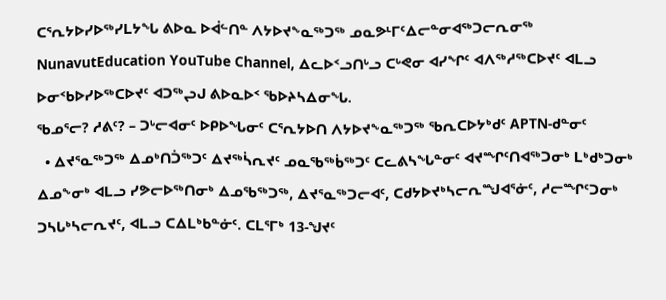ᑕᕐᕆᔭᐅᓯᐅᖅᓯᒪᔭᖓ ᕕᐅᓇ ᐅᐋᓪᑎᓐ ᐱᔭᐅᔪᖕᓇᖅᑐᖅ ᓄᓇᕗᒻᒥᑦᐃᓕᓐᓂᐊᖅᑐᓕᕆᓂᖅ NunavutEducation YouTube Channel, ᐃᓚᐅᑉᓗᑎᒡᓗ ᑕᒡᕙᓂ ᐊᓯᖏᑦ ᐊᐱᖅᓱᖅᑕᐅᔪᑦ ᐊᒪᓗ ᐅᓂᑉᑲᐅᓯᐅᖅᑕᐅᔪᑦ ᐊᑐᖅᖢᒍ ᕕᐅᓇᐅᑉ ᖃᐅᔨᓴᐃᓂᖓ.
ᖃᓄᕐᓕ? ᓱᕕᑦ? – ᑐᒡᓕᐊᓂᑦ ᐅᑭᐅᖓᓂᑦ ᑕᕐᕆᔭᐅᑎ ᐱᔭᐅᔪᖕᓇᖅᑐᖅ ᖃᕆᑕᐅᔭᒃᑯᑦ APTN-ᑯᓐᓂᑦ
  • ᐃᔪᕐᓇᖅᑐᖅ ᐃᓄᒃᑎᑑᖅᑐᑦ ᐃᔪᖅᓵᕆᔪᑦ ᓄᓇᖃᖅᑳᖅᑐᑦ ᑕᓚᕕᓴᖓᓐᓂᑦ ᐊᔪᙱᑦᑎᐊᖅᑐᓂᒃ ᒪᒃᑯᒃᑐᓂᒃ ᐃᓄᖕᓂᒃ ᐊᒪᓗ ᓯᕗᓕᐅᖅᑎᓂᒃ ᐃᓄᖃᖅᑐᖅ, ᐃᔪᕐᓇᖅᑐᓕᐊᑦ, ᑕᑯᔭᐅᔪᒃᓴᓕᕆᙳᐊᕐᓃᑦ, ᓱᓕᙱᑦᑐᓂᒃ ᑐᓴᒐᒃᓴᓕᕆᔪᑦ, ᐊᒪᓗ ᑕᐃᒪᒃᑲᓐᓃᑦ. ᑕᒪᕐᒥᒃ 13-ᖑᔪᑦ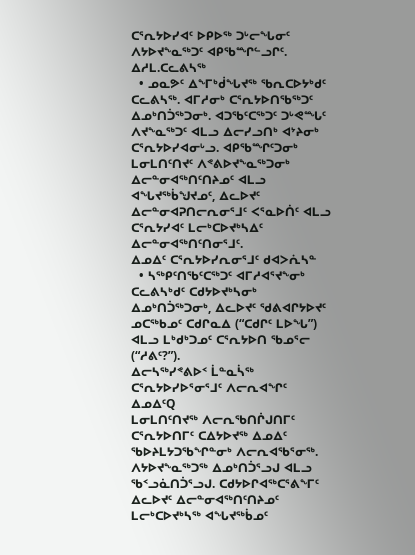ᑕᕐᕆᔭᐅᓯᐊᑦ ᐅᑭᐅᖅ ᑐᒡᓕᖓᓂᑦ ᐱᔭᐅᔪᖕᓇᖅᑐᑦ ᐊᑭᖃᙱᓪᓗᒋᑦ.
ᐃᓱᒪ.ᑕᓚᕕᓴᖅ
  • ᓄᓇᕗᑦ ᐃᖕᒥᒃᑰᖓᔪᖅ ᖃᕆᑕᐅᔭᒃᑯᑦ ᑕᓚᕕᓴᖅ. ᐊᒥᓱᓂᒃ ᑕᕐᕆᔭᐅᑎᖃᖅᑐᑦ ᐃᓄᒃᑎᑑᖅᑐᓂᒃ. ᐊᑐᖃᑦᑕᖅᑐᑦ ᑐᒡᕙᙵᑦ ᐱᔪᖕᓇᖅᑐᑦ ᐊᒪᓗ ᐃᓕᓯᓗᑎᒃ ᐊᔾᔨᓂᒃ ᑕᕐᕆᔭᐅᓯᐊᓂᒡᓗ. ᐊᑭᖃᙱᑦᑐᓂᒃ ᒪᓂᒪᑎᑦᑎᔪᑦ ᐱᕝᕕᐅᔪᖕᓇᖅᑐᓂᒃ ᐃᓕᓐᓂᐊᖅᑎᑦᑎᔨᓄᑦ ᐊᒪᓗ ᐊᖓᔪᖅᑳᖑᔪᓄᑦ, ᐃᓚᐅᔪᑦ ᐃᓕᓐᓂᐊᕈᑎᓕᕆᓂᕐᒧᑦ ᐸᕐᓇᐅᑏᑦ ᐊᒪᓗ ᑕᕐᕆᔭᓯᐊᑦ ᒪᓕᒃᑕᐅᔪᒃᓴᐃᑦ ᐃᓕᓐᓂᐊᖅᑎᑦᑎᓂᕐᒧᑦ.
ᐃᓄᐃᑦ ᑕᕐᕆᔭᐅᓯᕆᓂᕐᒧᑦ ᑯᐊᐳᕇᓴᓐ
  • ᓴᖅᑭᑦᑎᖃᑦᑕᖅᑐᑦ ᐊᒥᓱᐊᕐᔪᖕᓂᒃ ᑕᓚᕕᓴᒃᑯᑦ ᑕᑯᔭᐅᔪᒃᓴᓂᒃ ᐃᓄᒃᑎᑑᖅᑐᓂᒃ, ᐃᓚᐅᔪᑦ ᖁᕕᐊᒋᔭᐅᔪᑦ ᓄᑕᖅᑲᓄᑦ ᑕᑯᒋᓇᐃ (“ᑕᑯᒋᑦ ᒪᐅᖓ”) ᐊᒪᓗ ᒪᒃᑯᒃᑐᓄᑦ ᑕᕐᕆᔭᐅᑎ ᖃᓄᕐᓕ (“ᓱᕕᑦ?”).
ᐃᓕᓴᖅᓯᕝᕕᐅᑉ ᒫᓐᓇᓵᖅ ᑕᕐᕆᔭᐅᓯᐅᕐᓂᕐᒧᑦ ᐱᓕᕆᐊᖏᑦ
ᐃᓄᐃᑦQ
ᒪᓂᒪᑎᑦᑎᔪᖅ ᐱᓕᕆᖃᑎᒌᒍᑎᒥᑦ ᑕᕐᕆᔭᐅᑎᒥᑦ ᑕᐃᔭᐅᔪᖅ ᐃᓄᐃᑦ ᖃᐅᔨᒪᔭᑐᖃᖏᓐᓂᒃ ᐱᓕᕆᐊᖃᕐᓂᖅ. ᐱᔭᐅᔪᖕᓇᖅᑐᖅ ᐃᓄᒃᑎᑑᕐᓗᒍ ᐊᒪᓗ ᖃᑉᓗᓈᑎᑑᕐᓗᒍ. ᑕᑯᔭᐅᒋᐊᖅᑕᕐᕕᖕᒥᑦ ᐃᓚᐅᔪᑦ ᐃᓕᓐᓂᐊᖅᑎᑦᑎᔨᓄᑦ ᒪᓕᒃᑕᐅᔪᒃᓴᖅ ᐊᖓᔪᖅᑳᓄᑦ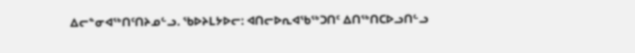ᐃᓕᓐᓂᐊᖅᑎᑦᑎᔨᓄᓪᓗ. ᖃᐅᔨᒪᔭᐅᓕ: ᐊᑎᓕᐅᕆᐊᖃᖅᑐᑎᑦ ᐃᑎᖅᑎᑕᐅᓗᑎᓪᓗ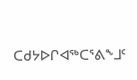ᑕᑯᔭᐅᒋᐊᖅᑕᕐᕕᖕᒧᑦ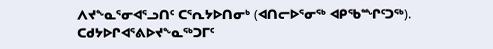ᐱᔪᖕᓇᕐᓂᐊᕐᓗᑎᑦ ᑕᕐᕆᔭᐅᑎᓂᒃ (ᐊᑎᓕᐅᕐᓂᖅ ᐊᑭᖃᙱᑦᑐᖅ).
ᑕᑯᔭᐅᒋᐊᕐᕕᐅᔪᖕᓇᖅᑐᒥᑦ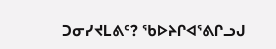ᑐᓂᓯᔪᒪᕕᑦ? ᖃᐅᔨᒋᐊᕐᕕᒋᓗᒍ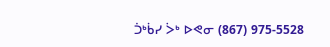ᑑᒃᑳᓯ ᐴᒃ ᐅᕙᓂ (867) 975-5528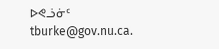ᐅᕙᓘᓃᑦ tburke@gov.nu.ca.